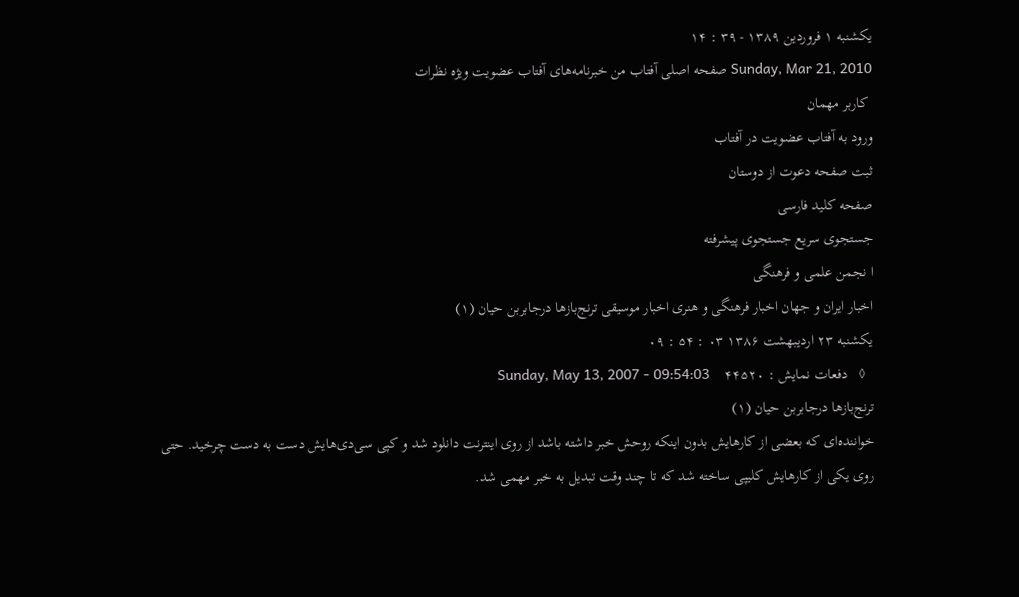یکشنبه ۱ فروردین ۱۳۸۹ - ۳۹ : ۱۴
Sunday, Mar 21, 2010 صفحه اصلی آفتاب من خبرنامه‌های آفتاب عضویت ویژه نظرات
 کاربر مهمان
ورود به آفتاب عضويت در آفتاب
ثبت صفحه دعوت از دوستان
صفحه کلید فارسی
جستجوى سريع جستجوی پیشرفته
ا نجمن علمی و فرهنگی
اخبار ایران و جهان اخبار فرهنگی و هنری اخبار موسیقی ترنج‌بازها درجابربن حیان (۱)
يکشنبه ۲۳ ارديبهشت ۱۳۸۶ ۰۳ : ۵۴ : ۰۹
  ◊   دفعات نمایش : ۴۴۵۲۰    Sunday, May 13, 2007 - 09:54:03
ترنج‌بازها درجابربن حیان (۱)
خواننده‌ای كه بعضی از كارهایش بدون اینكه روحش خبر داشته باشد از روی اینترنت دانلود شد و كپی سی‌دی‌هایش دست به دست چرخید. حتی روی یكی از كارهایش كلیپی ساخته شد كه تا چند وقت تبدیل به خبر مهمی شد.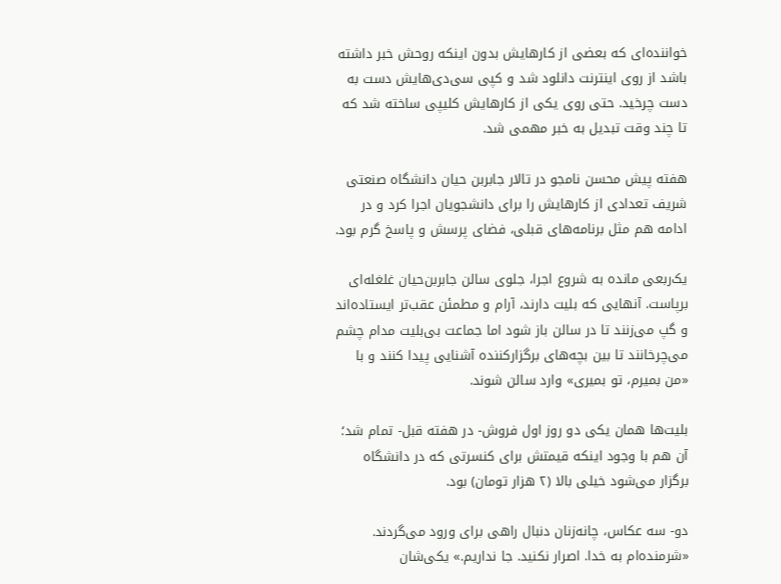خواننده‌ای كه بعضی از كارهایش بدون اینكه روحش خبر داشته باشد از روی اینترنت دانلود شد و كپی سی‌دی‌هایش دست به دست چرخید. حتی روی یكی از كارهایش كلیپی ساخته شد كه تا چند وقت تبدیل به خبر مهمی شد.

هفته پیش محسن نامجو در تالار جابربن حیان دانشگاه صنعتی شریف تعدادی از كارهایش را برای دانشجویان اجرا كرد و در ادامه هم مثل برنامه‌های قبلی، فضای پرسش و پاسخ گرم بود.

یک‌ربعی مانده به شروع اجرا، جلوی سالن جابربن‌حیان غلغله‌ای برپاست. آنهایی که بلیت دارند، آرام و مطمئن عقب‌تر ایستاده‌اند و گپ می‌زنند تا در سالن باز شود اما جماعت بی‌بلیت مدام چشم می‌چرخانند تا بین بچه‌های برگزارکننده آشنایی پیدا کنند و با «من بمیرم، تو بمیری» وارد سالن شوند.

بلیت‌ها همان یکی دو روز اول فروش- در هفته قبل- تمام شد؛ آن هم با وجود اینكه قیمتش برای کنسرتی که در دانشگاه برگزار می‌شود خیلی بالا (۲ هزار تومان) بود.

دو- سه عکاس، چانه‌زنان دنبال راهی برای ورود می‌گردند. «شرمنده‌ام به خدا. اصرار نکنید. جا نداریم.» یکی‌شان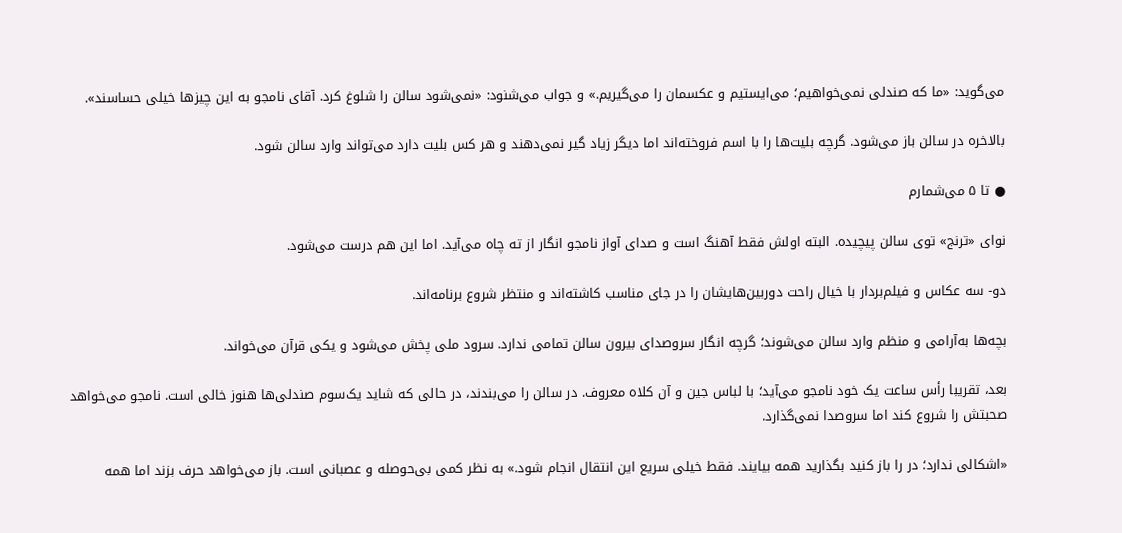می‌گوید: «ما که صندلی نمی‌خواهیم؛ می‌ایستیم و عکسمان را می‌گیریم.» و جواب می‌شنود: «نمی‌شود سالن را شلوغ کرد. آقای نامجو به این چیزها خیلی حساسند».

بالاخره در سالن باز می‌شود. گرچه بلیت‌ها را با اسم فروخته‌اند اما دیگر زیاد گیر نمی‌دهند و هر کس بلیت دارد می‌تواند وارد سالن شود.

● تا ۵ می‌شمارم

نوای «ترنج» توی سالن پیچیده. البته اولش فقط آهنگ است و صدای آواز نامجو انگار از ته چاه می‌آید. اما این هم درست می‌شود.

دو- سه عکاس و فیلم‌بردار با خیال راحت دوربین‌هایشان را در جای مناسب کاشته‌اند و منتظر شروع برنامه‌اند.

بچه‌ها به‌آرامی و منظم وارد سالن می‌شوند؛ گرچه انگار سروصدای بیرون سالن تمامی ندارد. سرود ملی پخش می‌شود و یکی قرآن می‌خواند.

بعد، تقریبا رأس ساعت یک خود نامجو می‌آید؛ با لباس جین و آن کلاه معروف. در سالن را می‌بندند، در حالی که شاید یک‌سوم صندلی‌ها هنوز خالی است. نامجو می‌خواهد صحبتش را شروع کند اما سروصدا نمی‌گذارد.

«اشکالی ندارد؛ در را باز کنید بگذارید همه بیایند. فقط خیلی سریع این انتقال انجام شود.» به نظر کمی بی‌حوصله و عصبانی است. باز می‌خواهد حرف بزند اما همه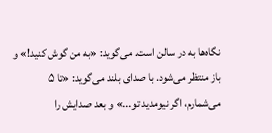نگاه‌ها به در سالن است. می‌گوید: «به من گوش کنید!» و باز منتظر می‌شود. با صدای بلند می‌گوید: «تا ۵ می‌شمارم، اگر نیومدید تو...» و بعد صدایش را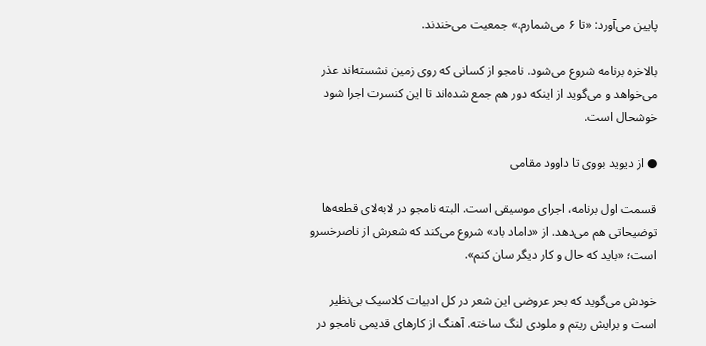پایین می‌آورد: «تا ۶ می‌شمارم.» جمعیت می‌خندند.

بالاخره برنامه شروع می‌شود. نامجو از کسانی که روی زمین نشسته‌اند عذر می‌خواهد و می‌گوید از اینکه دور هم جمع شده‌اند تا این کنسرت اجرا شود خوشحال است.

● از دیوید بووی تا داوود مقامی

قسمت اول برنامه، اجرای موسیقی است. البته نامجو در لابه‌لای قطعه‌ها توضیحاتی هم می‌دهد. از «داماد باد» شروع می‌کند که شعرش از ناصرخسرو است؛ «باید که حال و کار دیگر سان کنم».

خودش می‌گوید که بحر عروضی این شعر در کل ادبیات کلاسیک بی‌نظیر است و برایش ریتم و ملودی لنگ ساخته. آهنگ از کارهای قدیمی نامجو در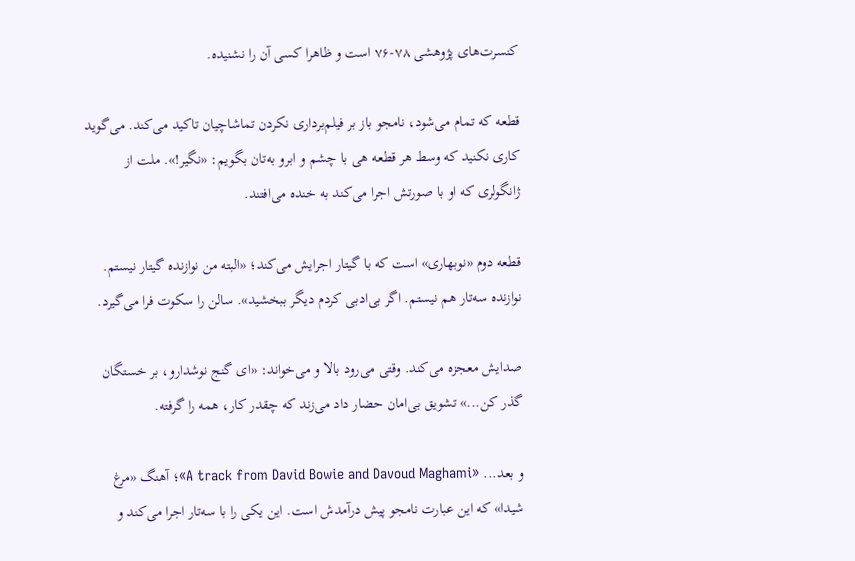کنسرت‌های پژوهشی ۷۸-۷۶ است و ظاهرا کسی آن را نشنیده.

قطعه که تمام می‌شود، نامجو باز بر فیلم‌برداری نکردن تماشاچیان تاکید می‌کند. می‌گوید کاری نکنید که وسط هر قطعه هی با چشم و ابرو به‌تان بگویم: «نگیر!». ملت از ژانگولری که او با صورتش اجرا می‌کند به خنده می‌افتند.

قطعه دوم «نوبهاری» است که با گیتار اجرایش می‌کند؛ «البته من نوازنده گیتار نیستم. نوازنده سه‌تار هم نیستم. اگر بی‌ادبی کردم دیگر ببخشید». سالن را سکوت فرا می‌گیرد.

صدایش معجزه می‌کند. وقتی می‌رود بالا و می‌خواند: «ای گنج نوشدارو، بر خستگان گذر کن...» تشویق بی‌امان حضار داد می‌زند که چقدر کار، همه را گرفته.

و بعد... «A track from David Bowie and Davoud Maghami»؛ آهنگ «مرغ شیدا» که این عبارت نامجو پیش درآمدش است. این یکی را با سه‌تار اجرا می‌کند و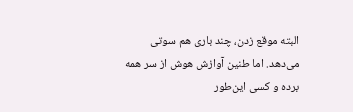البته موقع زدن، چند باری هم سوتی می‌دهد. اما طنین آوازش هوش از سر همه برده و کسی این‌طور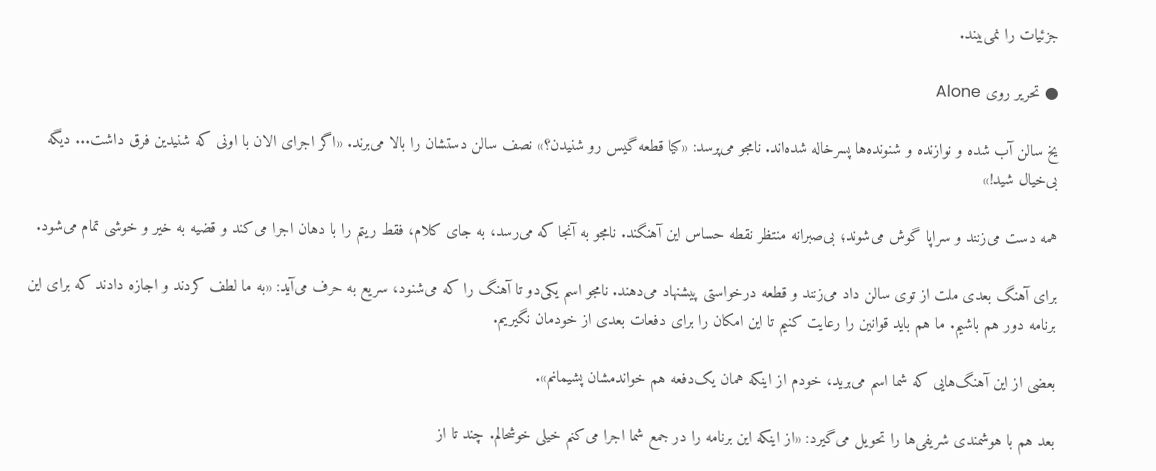جزئیات را نمی‌بیند.

● تحریر روی Alone

یخ سالن آب شده و نوازنده و شنونده‌ها پسرخاله شده‌اند. نامجو می‌پرسد: «کیا قطعه گیس‌ رو شنیدن؟» نصف سالن دستشان را بالا می‌برند. «اگر اجرای الان با اونی که شنیدین فرق داشت... دیگه بی‌خیال شید!»

همه دست می‌زنند و سراپا گوش می‌شوند؛ بی‌صبرانه منتظر نقطه حساس این آهنگند. نامجو به آنجا كه می‌رسد، به جای کلام، فقط ریتم را با دهان اجرا می‌کند و قضیه به خیر و خوشی تمام می‌شود.

برای آهنگ بعدی ملت از توی سالن داد می‌زنند و قطعه درخواستی پیشنهاد می‌دهند. نامجو اسم یکی‌دو تا آهنگ را که می‌شنود، سریع به حرف می‌آید: «به ما لطف کردند و اجازه دادند که برای این برنامه دور هم باشیم. ما هم باید قوانین را رعایت کنیم تا این امکان را برای دفعات بعدی از خودمان نگیریم.

بعضی از این آهنگ‌هایی که شما اسم می‌برید، خودم از اینکه همان یک‌دفعه هم خواندمشان پشیمانم».

بعد هم با هوشمندی شریفی‌ها را تحویل می‌گیرد: «از اینکه این برنامه را در جمع شما اجرا می‌کنم خیلی خوشحالم. چند تا از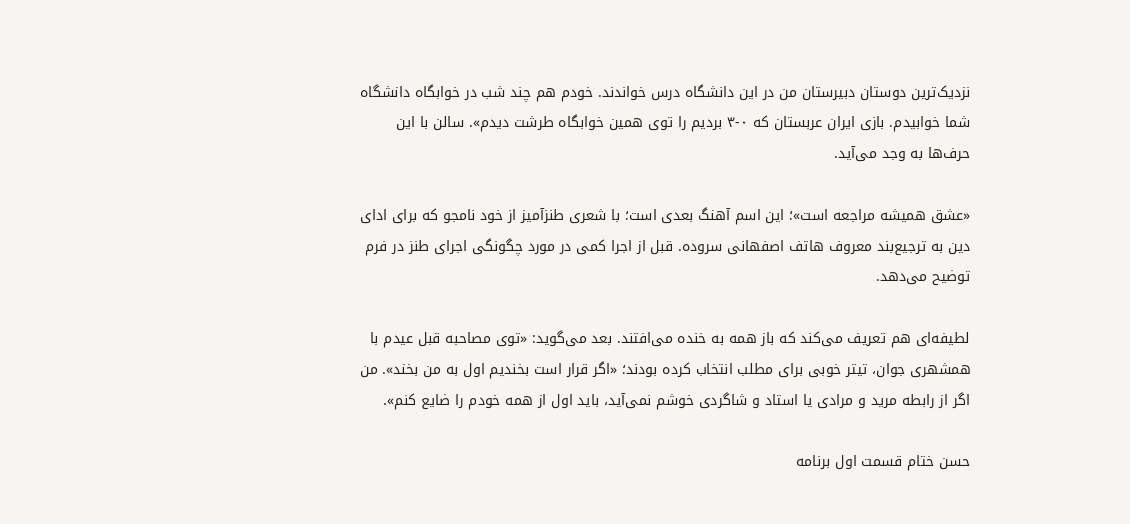نزدیک‌ترین دوستان دبیرستان من در این دانشگاه درس خواندند. خودم هم چند شب در خوابگاه دانشگاه شما خوابیدم. بازی ایران عربستان که ۰-۳ بردیم را توی همین خوابگاه طرشت دیدم». سالن با این حرف‌ها به وجد می‌آید.

«عشق همیشه مراجعه است»؛ این اسم آهنگ بعدی است؛ با شعری طنزآمیز از خود نامجو که برای ادای دین به ترجیع‌بند معروف هاتف اصفهانی سروده. قبل از اجرا کمی در مورد چگونگی اجرای طنز در فرم توضیح می‌دهد.

لطیفه‌ای هم تعریف می‌کند که باز همه به خنده می‌افتند. بعد می‌گوید: «توی مصاحبه قبل عیدم با همشهری جوان، تیتر خوبی برای مطلب انتخاب کرده بودند؛ «اگر قرار است بخندیم اول به من بخند». من اگر از رابطه مرید و مرادی یا استاد و شاگردی خوشم نمی‌آید، باید اول از همه خودم را ضایع کنم».

حسن ختام قسمت اول برنامه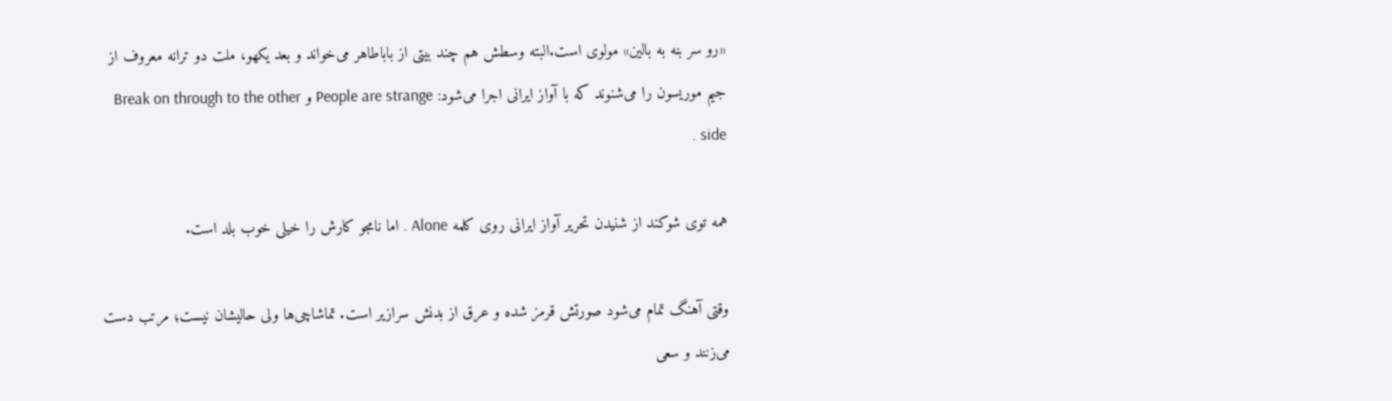«رو سر بنه به بالین» مولوی است.البته وسطش هم چند بیتی از باباطاهر می‌خواند و بعد یکهو، ملت دو ترانه معروف از جیم موریسون را می‌شنوند که با آواز ایرانی اجرا می‌شود: People are strange و Break on through to the other side .

همه توی شوکند از شنیدن تحریر آواز ایرانی روی کلمه Alone . اما نامجو کارش را خیلی خوب بلد است.

وقتی آهنگ تمام می‌شود صورتش قرمز شده و عرق از بدنش سرازیر است. تماشاچی‌ها ولی حالیشان نیست؛ مرتب دست می‌زنند و سعی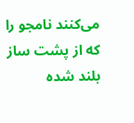می‌کنند نامجو را که از پشت ساز بلند شده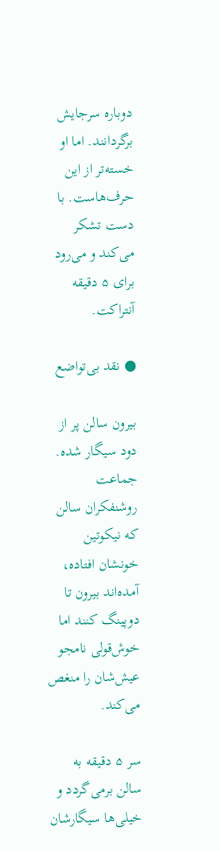دوباره سرجایش برگردانند. اما او خسته‌تر از این حرف‌هاست. با دست تشکر می‌کند و می‌رود برای ۵ دقیقه آنتراکت.

● نقد بی‌تواضع

بیرون سالن پر از دود سیگار شده. جماعت روشنفکران سالن که نیكوتین خونشان افتاده، آمده‌اند بیرون تا دوپینگ کنند اما خوش‌قولی نامجو عیش‌شان را منغص می‌کند.

سر ۵ دقیقه به سالن برمی‌گردد و خیلی‌ها سیگارشان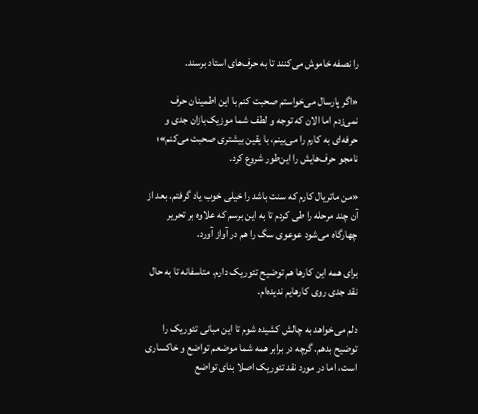را نصفه خاموش می‌کنند تا به حرف‌های استاد برسند.

«اگر پارسال می‌خواستم صحبت کنم با این اطمینان حرف نمی‌زدم اما الان که توجه و لطف شما موزیک‌بازان جدی و حرفه‌ای به کارم را می‌بینم، با یقین بیشتری صحبت می‌کنم»؛ نامجو حرف‌هایش را این‌طور شروع کرد.

«من ماتریال کارم که سنت باشد را خیلی خوب یاد گرفتم. بعد از آن چند مرحله را طی کردم تا به این برسم که علاوه بر تحریر چهارگاه می‌شود عوعوی سگ را هم در آواز آورد.

برای همه این کارها هم توضیح تئوریک دارم. متاسفانه تا به حال نقد جدی روی کارهایم ندیده‌ام.

دلم می‌خواهد به چالش کشیده شوم تا این مبانی تئوریک را توضیح بدهم. گرچه در برابر همه شما موضعم تواضع و خاکساری است، اما در مورد نقد تئوریک اصلا بنای تواضع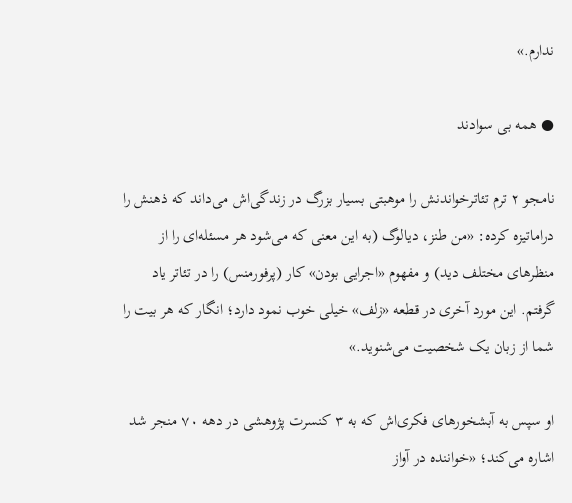ندارم.»

● همه بی سوادند

نامجو ۲ ترم تئاترخواندنش را موهبتی بسیار بزرگ در زندگی‌اش می‌داند که ذهنش را دراماتیزه کرده: «من طنز، دیالوگ (به این معنی که می‌شود هر مسئله‌ای را از منظرهای مختلف دید) و مفهوم «اجرایی بودن» کار (پرفورمنس) را در تئاتر یاد گرفتم. این مورد آخری در قطعه «زلف» خیلی خوب نمود دارد؛ انگار که هر بیت را شما از زبان یک شخصیت می‌شنوید.»

او سپس به آبشخورهای فکری‌اش که به ۳ کنسرت پژوهشی در دهه ۷۰ منجر شد اشاره می‌کند؛ «خواننده در آواز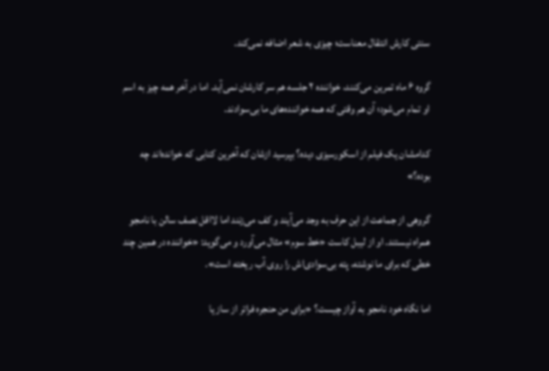سنتی کارش انتقال معناست؛ چیزی به شعر اضافه نمی‌کند.

گروه ۶ ماه تمرین می‌کنند، خواننده ۲ جلسه هم سر کارشان نمی‌آید. اما در آخر همه چیز به اسم او تمام می‌شود؛ آن هم وقتی که همه خواننده‌های ما بی‌سوادند.

کدامشان یک فیلم از اسکورسیزی دیده؟ بپرسید ازشان که آخرین کتابی که خوانده‌اند چه بوده؟»

گروهی از جماعت از این حرف به وجد می‌آیند و کف می‌زنند اما لااقل نصف سالن با نامجو همراه نیستند. او از لیبل کاست «خط سوم» مثال می‌آورد و می‌گوید: «خواننده در همین چند خطی که برای ما نوشته، پته بی‌سوادی‌اش را روی آب ریخته است».

اما نگاه خود نامجو به آواز چیست؟ «برای من حنجره فراتر از ساز یا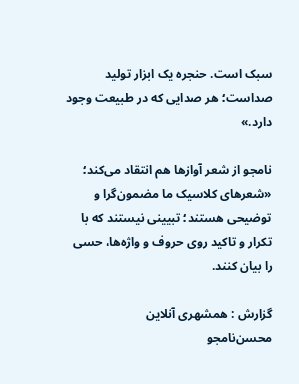سبک است. حنجره یک ابزار تولید صداست؛ هر صدایی که در طبیعت وجود دارد.»

نامجو از شعر آوازها هم انتقاد می‌کند؛ «شعرهای کلاسیک ما مضمون‌گرا و توضیحی هستند؛ تبیینی نیستند که با تکرار و تاکید روی حروف و واژه‌ها، حسی را بیان کنند.

گزارش : همشهری آنلاین
محسن‌نامجو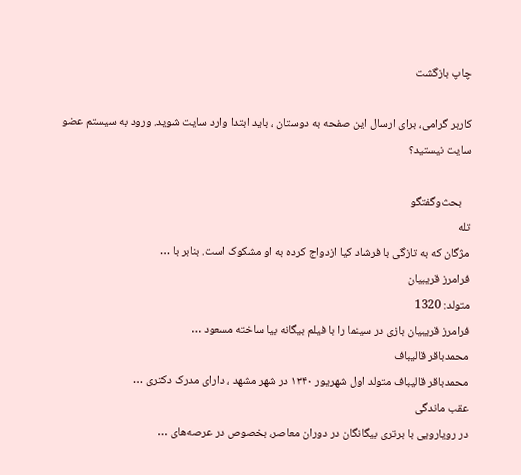چاپ بازگشت

کاربر گرامی، برای ارسال این صفحه به دوستان ، باید ابتدا وارد سایت شوید. ورود به سیستم عضو سایت نیستید؟

   بحث‌و‌گفتگو
تله
مژگان که به تازگی با فرشاد کیا ازدواج کرده به او مشکوک است. بنابر با …
فرامرز قریبیان
متولد: 1320
فرامرز قریبیان بازی در سینما را با فیلم بیگانه بیا ساخته مسعود …
محمدباقر قالیباف
محمدباقر قالیباف متولد اول شهریور ۱۳۴۰ در شهر مشهد ، دارای مدرک دکتری …
عقب ماندگی
در رویارویی با برتری بیگانگان در دوران معاصر، بخصوص در عرصه‌های …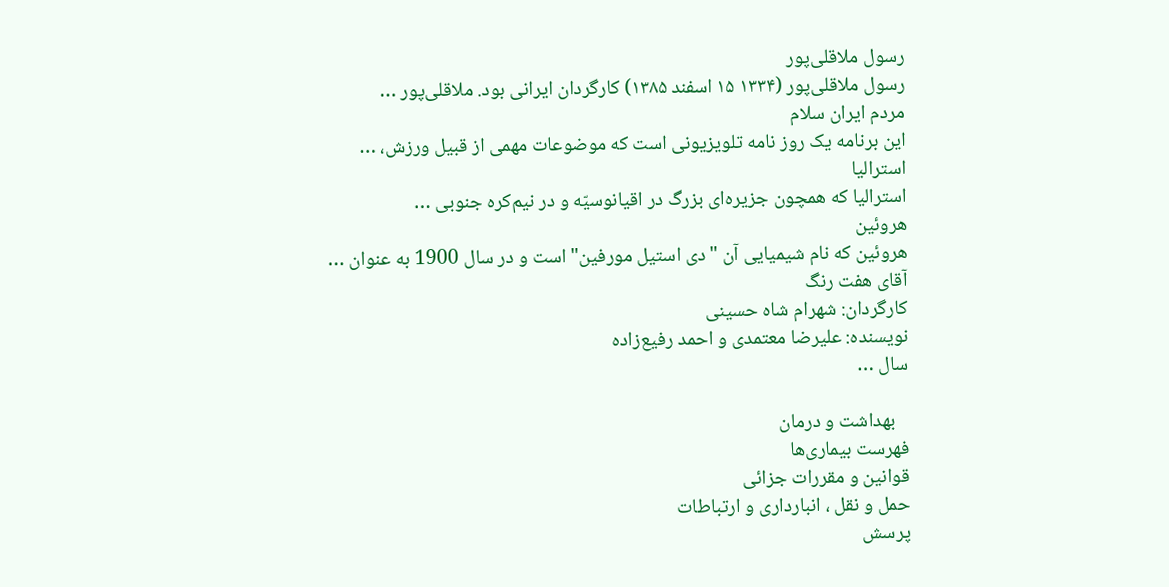رسول ملاقلی‌پور
رسول ملاقلی‌پور (۱۳۳۴ ۱۵ اسفند ۱۳۸۵) کارگردان ایرانی بود. ملاقلی‌پور …
مردم ایران سلام
این برنامه یک روز نامه تلویزیونی است که موضوعات مهمی از قبیل ورزش، …
استرالیا
استرالیا که همچون جزیره‌ای بزرگ در اقیانوسیّه و در نیم‌کره جنوبی …
هروئین
هروئین که نام شیمیایی آن "دی استیل مورفین" است و در سال 1900 به عنوان …
آقای هفت رنگ
کارگردان: شهرام شاه حسینی
نویسنده: علیرضا معتمدی و احمد رفیع‌زاده
سال …

   بهداشت و درمان
فهرست بیماری‌ها
قوانین و مقررات جزائی
حمل و نقل ، انبارداری و ارتباطات
پرسش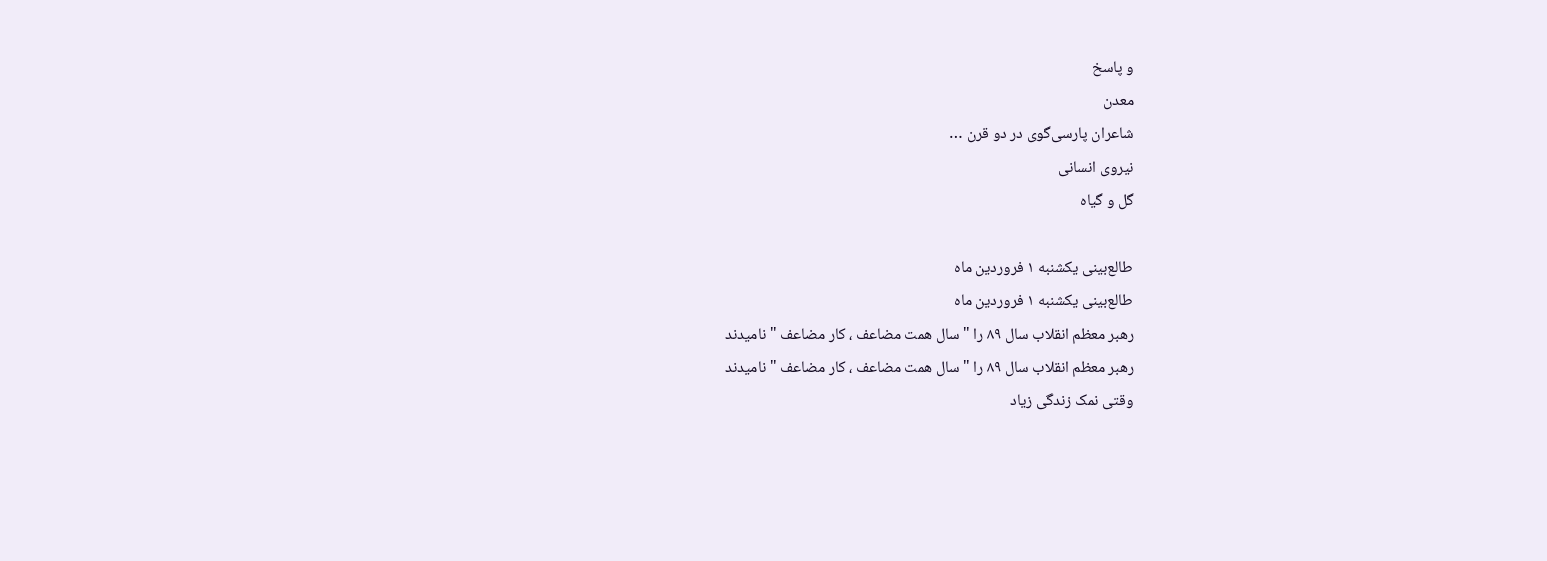و پاسخ
معدن
شاعران پارسی‌گوی در دو قرن …
نیروی انسانی
گل و گیاه

طالع‌بینی یکشنبه ۱ فروردین ماه
طالع‌بینی یکشنبه ۱ فروردین ماه
رهبر معظم انقلاب سال ۸۹ را "سال همت مضاعف ، کار مضاعف " نامیدند
رهبر معظم انقلاب سال ۸۹ را "سال همت مضاعف ، کار مضاعف " نامیدند
وقتی نمک زندگی زیاد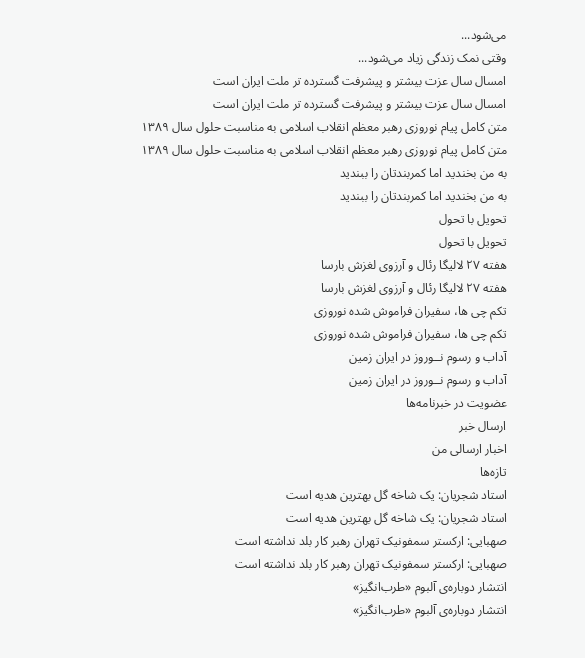می‌شود...
وقتی نمک زندگی زیاد می‌شود...
امسال سال عزت بیشتر و پیشرفت گسترده تر ملت ایران است
امسال سال عزت بیشتر و پیشرفت گسترده تر ملت ایران است
متن کامل پیام نوروزی رهبر معظم انقلاب اسلامی به مناسبت حلول سال ۱۳۸۹
متن کامل پیام نوروزی رهبر معظم انقلاب اسلامی به مناسبت حلول سال ۱۳۸۹
به من بخندید اما كمربندتان را ببندید
به من بخندید اما كمربندتان را ببندید
تحویل با تحول
تحویل با تحول
هفته ۲۷ لالیگا رئال و آرزوی لغزش بارسا
هفته ۲۷ لالیگا رئال و آرزوی لغزش بارسا
تکم چی ها، سفیران فراموش شده نوروزی
تکم چی ها، سفیران فراموش شده نوروزی
آداب و رسوم نــوروز در ایران زمین
آداب و رسوم نــوروز در ایران زمین
عضویت در خبرنامه‌ها
ارسال خبر
اخبار ارسالی من
تازه‌ها
استاد شجریان: یک شاخه گل بهترین هدیه است
استاد شجریان: یک شاخه گل بهترین هدیه است
صهبایی: ارکستر سمفونیک تهران رهبر کار بلد نداشته است
صهبایی: ارکستر سمفونیک تهران رهبر کار بلد نداشته است
انتشار دوباره‌ی آلبوم «طرب‌انگیز»
انتشار دوباره‌ی آلبوم «طرب‌انگیز»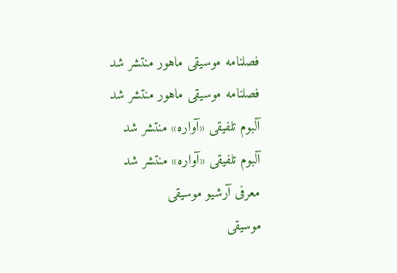فصلنامه موسیقی ماهور منتشر شد
فصلنامه موسیقی ماهور منتشر شد
آلبوم تلفیقی «آواره» منتشر شد
آلبوم تلفیقی «آواره» منتشر شد
معرفی آرشیو موسیقی
موسیقی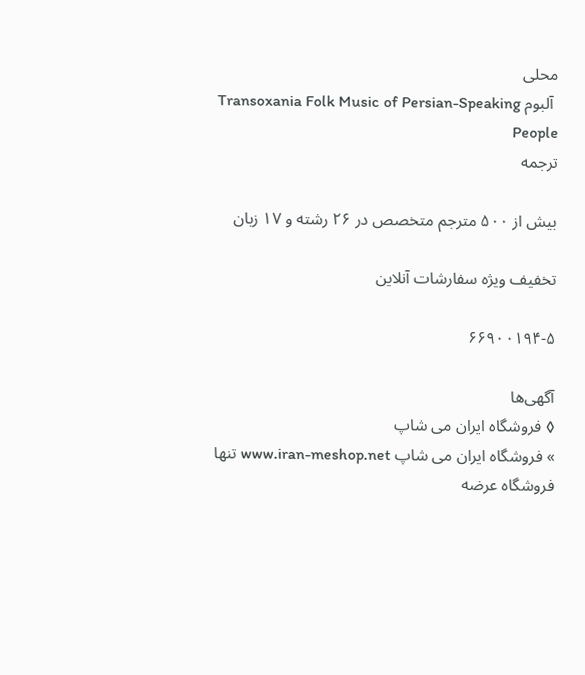محلی
 آلبوم Transoxania Folk Music of Persian-Speaking People
ترجمه

بیش از ۵۰۰ مترجم متخصص در ۲۶ رشته و ۱۷ زبان

تخفیف ویژه سفارشات آنلاین

۶۶۹۰۰۱۹۴-۵

آگهی‌ها
◊ فروشگاه ایران می شاپ
» فروشگاه ایران می شاپ www.iran-meshop.net تنها فروشگاه عرضه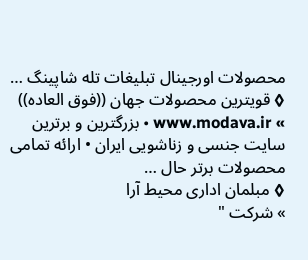محصولات اورجینال تبلیغات تله شاپینگ …
◊ قویترین محصولات جهان ((فوق العاده))
» www.modava.ir • بزرگترین و برترین سایت جنسی و زناشویی ایران • ارائه تمامی محصولات برتر حال …
◊ مبلمان اداری محیط آرا
» شرکت "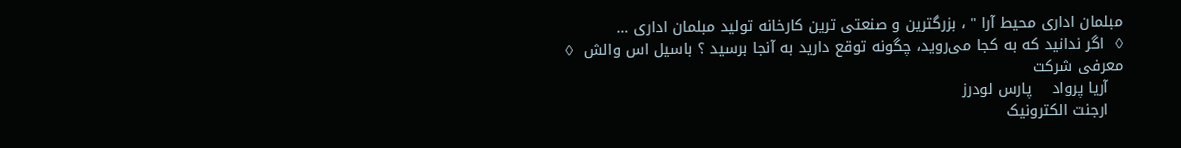مبلمان اداری محیط آرا " ، بزرگترین و صنعتی ترین کارخانه تولید مبلمان اداری …
◊  اگر ندانید که به کجا می‌روید، چگونه توقع دارید به آنجا برسید ؟ باسیل اس والش  ◊
معرفی شرکت
   آریا پرواد    پارس لودرز
   ارجنت الکترونیک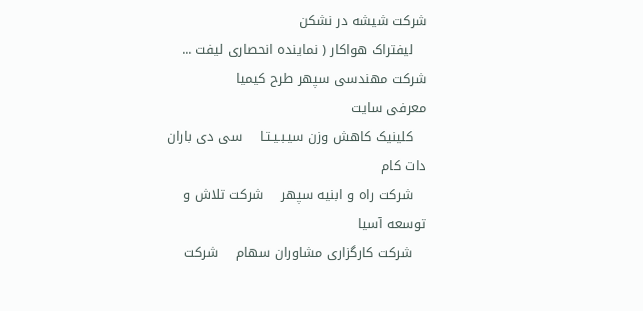شرکت شیشه در نشکن
   لیفتراک هواکار ( نماینده انحصاری لیفت ...   شرکت مهندسی سپهر طرح کیمیا
معرفی سایت
   کلینیک کاهش وزن سیـبـیـتـا    سی دی باران دات کام
   شرکت راه و ابنیه سپهر    شرکت تلاش و توسعه آسیا
   شرکت کارگزاری مشاوران سهام    شرکت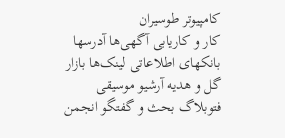کامپیوتر طوسیران
کار و کاريابى آگهى‌ها آدرسها بانکهای اطلاعاتی لينک‌ها بازار گل و هديه آرشیو موسیقی فتوبلاگ بحث و گفتگو انجمن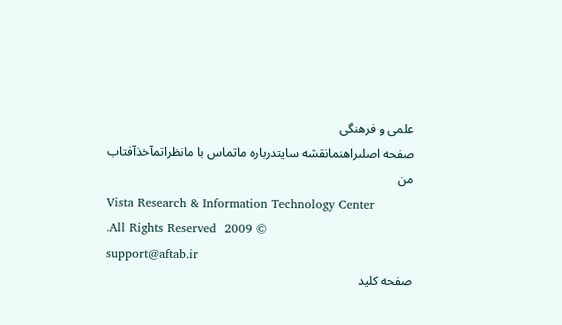علمی و فرهنگی
صفحه اصلىراهنمانقشه سايتدرباره ماتماس با مانظراتمآخذآفتاب من
Vista Research & Information Technology Center
.All Rights Reserved  2009 ©
support@aftab.ir
صفحه کلید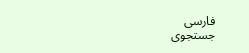فارسی
جستجوى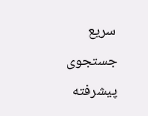سريع جستجوی پیشرفته